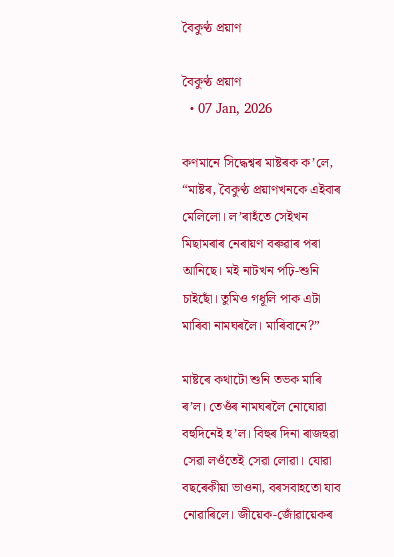বৈকুণ্ঠ প্ৰয়াণ

বৈকুণ্ঠ প্ৰয়াণ
  • 07 Jan, 2026

কণমানে সিদ্ধেশ্বৰ মাষ্টৰক ক’লে, “মাষ্টৰ, বৈকুণ্ঠ প্ৰয়াণখনকে এইবাৰ মেলিলো। ল’ৰাহঁতে সেইখন মিছামৰাৰ নেৰায়ণ বৰুৱাৰ পৰা আনিছে। মই নাটখন পঢ়ি-শুনি চাইছোঁ। তুমিও গধূলি পাক এটা মাৰিবা নামঘৰলৈ। মাৰিবানে?”

মাষ্টৰে কথাটো শুনি তভক মাৰি ৰ’ল। তেওঁৰ নামঘৰলৈ নোযোৱা বহুদিনেই হ’ল। বিহুৰ দিনা ৰাজহুৱা সেৱা লওঁতেই সেৱা লোৱা। যোৱা বছৰেকীয়া ভাওনা, বৰসবাহতো যাব নোৱাৰিলে। জীয়েক-জোঁৱায়েকৰ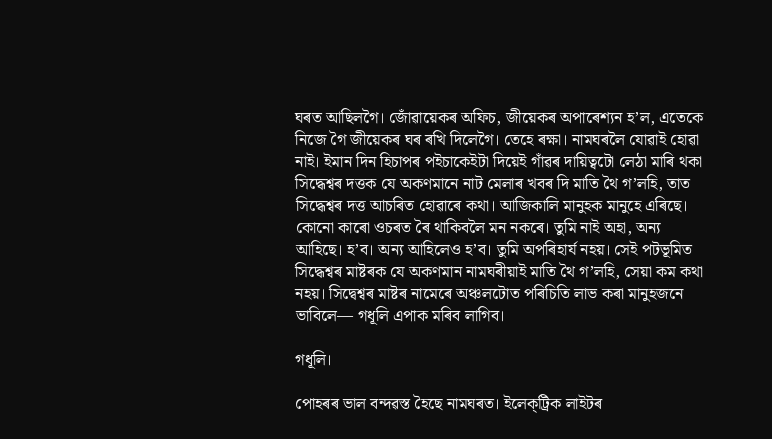ঘৰত আছিলগৈ। জোঁৱায়েকৰ অফিচ, জীয়েকৰ অপাৰেশ্যন হ’ল, এতেকে নিজে গৈ জীয়েকৰ ঘৰ ৰখি দিলেগৈ। তেহে ৰক্ষা। নামঘৰলৈ যোৱাই হোৱা নাই। ইমান দিন হিচাপৰ পইচাকেইটা দিয়েই গাঁৱৰ দায়িত্বটো লেঠা মাৰি থকা সিদ্ধেশ্বৰ দত্তক যে অকণমানে নাট মেলাৰ খবৰ দি মাতি থৈ গ’লহি, তাত সিদ্ধেশ্বৰ দত্ত আচৰিত হোৱাৰে কথা। আজিকালি মানুহক মানুহে এৰিছে। কোনো কাৰো ওচৰত ৰৈ থাকিবলৈ মন নকৰে। তুমি নাই অহা, অন্য আহিছে। হ’ব। অন্য আহিলেও হ’ব। তুমি অপৰিহাৰ্য নহয়। সেই পটভূমিত সিদ্ধেশ্বৰ মাষ্টৰক যে অকণমান নামঘৰীয়াই মাতি থৈ গ’লহি, সেয়া কম কথা নহয়। সিদ্বেশ্বৰ মাষ্টৰ নামেৰে অঞ্চলটোত পৰিচিতি লাভ কৰা মানুহজনে ভাবিলে— গধূলি এপাক মৰিব লাগিব।

গধূলি।

পোহৰৰ ভাল বন্দৱস্ত হৈছে নামঘৰত। ইলেক্‌ট্ৰিক লাইটৰ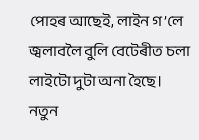পোহৰ আছেই, লাইন গ’লে জ্বলাবলৈ বুলি বেটেৰীত চলা লাইটো দুটা অনা হৈছে। নতুন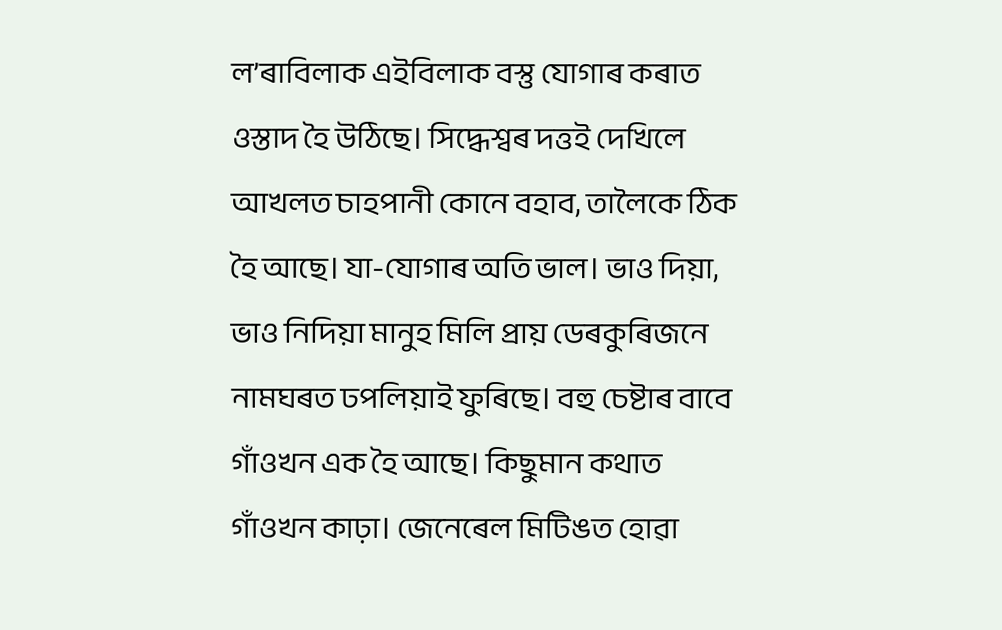ল’ৰাবিলাক এইবিলাক বস্তু যোগাৰ কৰাত ওস্তাদ হৈ উঠিছে। সিদ্ধেশ্বৰ দত্তই দেখিলে আখলত চাহপানী কোনে বহাব, তালৈকে ঠিক হৈ আছে। যা-যোগাৰ অতি ভাল। ভাও দিয়া, ভাও নিদিয়া মানুহ মিলি প্ৰায় ডেৰকুৰিজনে নামঘৰত ঢপলিয়াই ফুৰিছে। বহু চেষ্টাৰ বাবে গাঁওখন এক হৈ আছে। কিছুমান কথাত গাঁওখন কাঢ়া। জেনেৰেল মিটিঙত হোৱা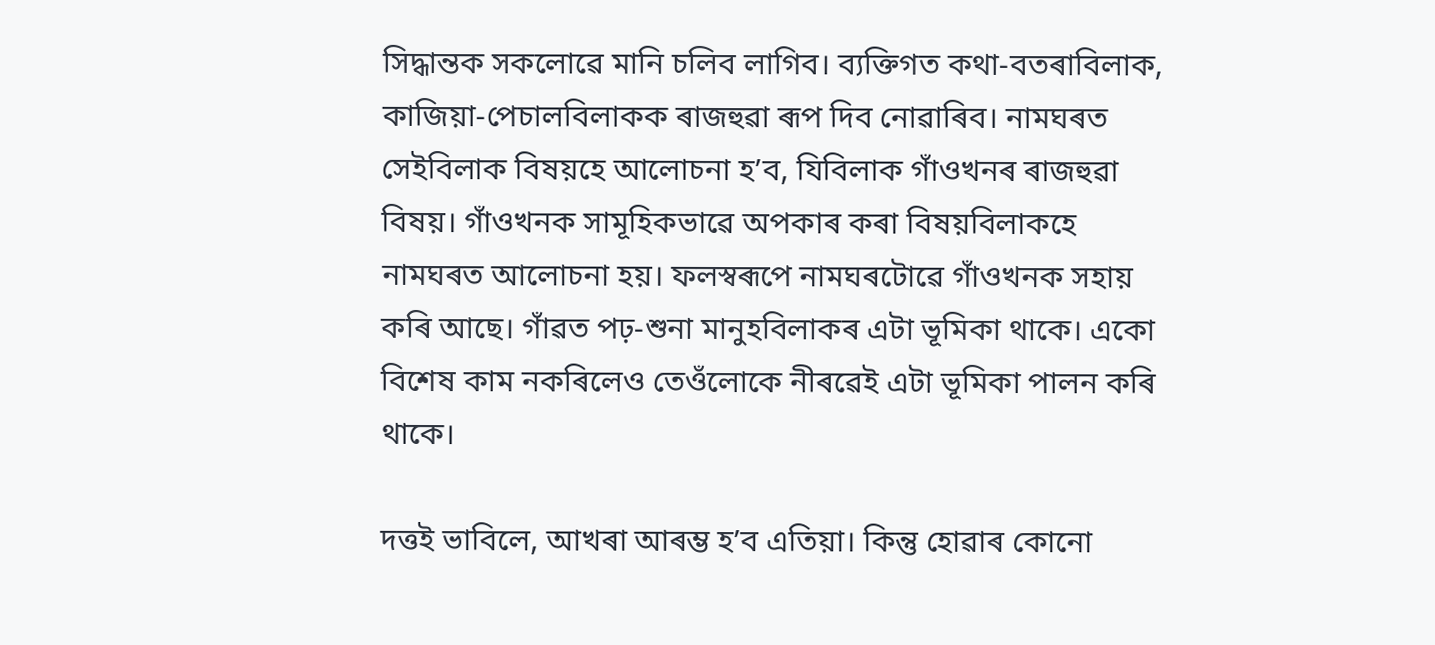সিদ্ধান্তক সকলোৱে মানি চলিব লাগিব। ব্যক্তিগত কথা-বতৰাবিলাক, কাজিয়া-পেচালবিলাকক ৰাজহুৱা ৰূপ দিব নোৱাৰিব। নামঘৰত সেইবিলাক বিষয়হে আলোচনা হ’ব, যিবিলাক গাঁওখনৰ ৰাজহুৱা বিষয়। গাঁওখনক সামূহিকভাৱে অপকাৰ কৰা বিষয়বিলাকহে নামঘৰত আলোচনা হয়। ফলস্বৰূপে নামঘৰটোৱে গাঁওখনক সহায় কৰি আছে। গাঁৱত পঢ়-শুনা মানুহবিলাকৰ এটা ভূমিকা থাকে। একো বিশেষ কাম নকৰিলেও তেওঁলোকে নীৰৱেই এটা ভূমিকা পালন কৰি থাকে।

দত্তই ভাবিলে, আখৰা আৰম্ভ হ’ব এতিয়া। কিন্তু হোৱাৰ কোনো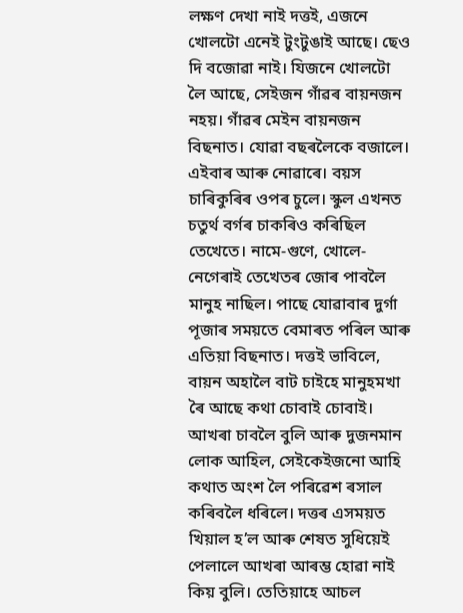লক্ষণ দেখা নাই দত্তই, এজনে খোলটো এনেই টুংটুঙাই আছে। ছেও দি বজোৱা নাই। যিজনে খোলটো লৈ আছে, সেইজন গাঁৱৰ বায়নজন নহয়। গাঁৱৰ মেইন বায়নজন বিছনাত। যোৱা বছৰলৈকে বজালে। এইবাৰ আৰু নোৱাৰে। বয়স চাৰিকুৰিৰ ওপৰ চুলে। স্কুল এখনত চতুৰ্থ বৰ্গৰ চাকৰিও কৰিছিল তেখেতে। নামে-গুণে, খোলে-নেগেৰাই তেখেতৰ জোৰ পাবলৈ মানুহ নাছিল। পাছে যোৱাবাৰ দুৰ্গা পূজাৰ সময়তে বেমাৰত পৰিল আৰু এতিয়া বিছনাত। দত্তই ভাবিলে, বায়ন অহালৈ বাট চাইহে মানুহমখা ৰৈ আছে কথা চোবাই চোবাই। আখৰা চাবলৈ বুলি আৰু দুজনমান লোক আহিল, সেইকেইজনো আহি কথাত অংশ লৈ পৰিৱেশ ৰসাল কৰিবলৈ ধৰিলে। দত্তৰ এসময়ত খিয়াল হ’ল আৰু শেষত সুধিয়েই পেলালে আখৰা আৰম্ভ হোৱা নাই কিয় বুলি। তেতিয়াহে আচল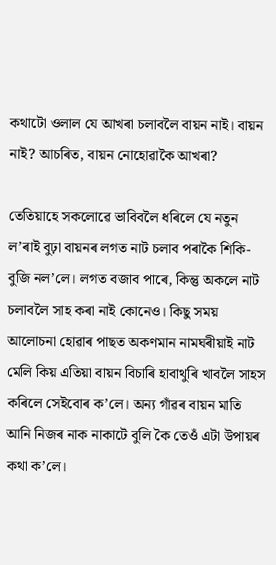কথাটো ওলাল যে আখৰা চলাবলৈ বায়ন নাই। বায়ন নাই? আচৰিত, বায়ন নোহোৱাকৈ আখৰা?

তেতিয়াহে সকলোৱে ভাবিবলৈ ধৰিলে যে নতুন ল’ৰাই বুঢ়া বায়নৰ লগত নাট চলাব পৰাকৈ শিকি-বুজি নল’লে। লগত বজাব পাৰে, কিন্তু অকলে নাট চলাবলৈ সাহ কৰা নাই কোনেও। কিছু সময় আলোচনা হোৱাৰ পাছত অকণমান নামঘৰীয়াই নাট মেলি কিয় এতিয়া বায়ন বিচাৰি হাবাথুৰি খাবলৈ সাহস কৰিলে সেইবোৰ ক’লে। অন্য গাঁৱৰ বায়ন মাতি আনি নিজৰ নাক নাকাটে বুলি কৈ তেওঁ এটা উপায়ৰ কথা ক’লে।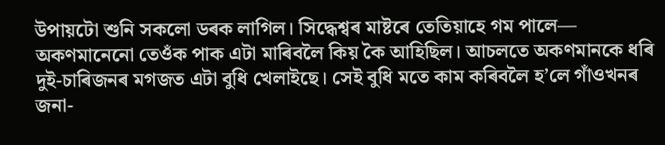উপায়টো শুনি সকলো ডৰক লাগিল। সিদ্ধেশ্বৰ মাষ্টৰে তেতিয়াহে গম পালে— অকণমানেনো তেওঁক পাক এটা মাৰিবলৈ কিয় কৈ আহিছিল। আচলতে অকণমানকে ধৰি দুই-চাৰিজনৰ মগজত এটা বুধি খেলাইছে। সেই বুধি মতে কাম কৰিবলৈ হ’লে গাঁওখনৰ জনা-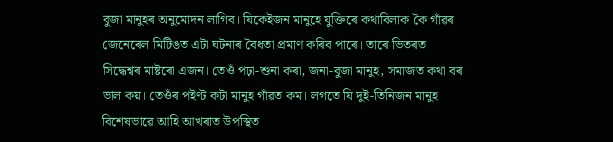বুজা মানুহৰ অনুমোদন লাগিব। যিকেইজন মানুহে যুক্তিৰে কথাবিলাক কৈ গাঁৱৰ জেনেৰেল মিটিঙত এটা ঘটনাৰ বৈধতা প্ৰমাণ কৰিব পাৰে। তাৰে ভিতৰত সিদ্ধেশ্বৰ মাষ্টৰো এজন। তেওঁ পঢ়া-শুনা কৰা, জনা-বুজা মানুহ, সমাজত কথা বৰ ভাল কয়। তেওঁৰ পইণ্ট কটা মানুহ গাঁৱত কম। লগতে যি দুই-তিনিজন মানুহ বিশেষভাৱে আহি আখৰাত উপস্থিত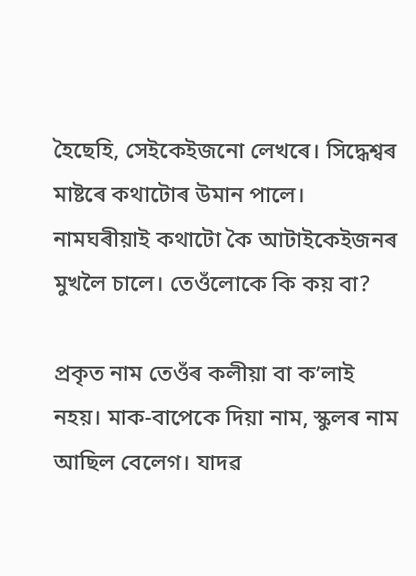হৈছেহি, সেইকেইজনো লেখৰে। সিদ্ধেশ্বৰ মাষ্টৰে কথাটোৰ উমান পালে। নামঘৰীয়াই কথাটো কৈ আটাইকেইজনৰ মুখলৈ চালে। তেওঁলোকে কি কয় বা?

প্ৰকৃত নাম তেওঁৰ কলীয়া বা ক’লাই নহয়। মাক-বাপেকে দিয়া নাম, স্কুলৰ নাম আছিল বেলেগ। যাদৱ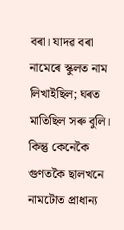বৰা। যাদৱ বৰা নামেৰে স্কুলত নাম লিখাইছিল; ঘৰত মাতিছিল সৰু বুলি। কিন্তু কেনেকৈ গুণতকৈ ছালখনে নামটোত প্ৰাধান্য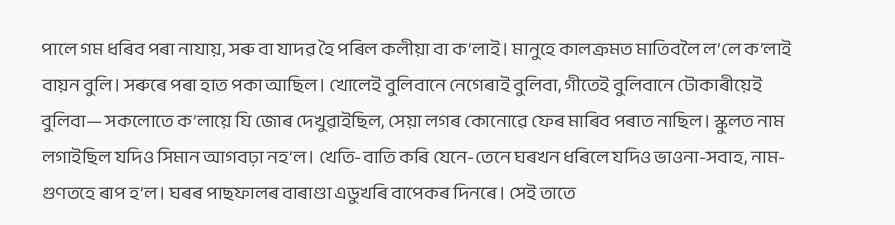পালে গম ধৰিব পৰা নাযায়, সৰু বা যাদৱ হৈ পৰিল কলীয়া বা ক’লাই। মানুহে কালক্ৰমত মাতিবলৈ ল’লে ক’লাই বায়ন বুলি। সৰুৰে পৰা হাত পকা আছিল। খোলেই বুলিবানে নেগেৰাই বুলিবা, গীতেই বুলিবানে টোকাৰীয়েই বুলিবা— সকলোতে ক’লায়ে যি জোৰ দেখুৱাইছিল, সেয়া লগৰ কোনোৱে ফেৰ মাৰিব পৰাত নাছিল। স্কুলত নাম লগাইছিল যদিও সিমান আগবঢ়া নহ’ল। খেতি-বাতি কৰি যেনে-তেনে ঘৰখন ধৰিলে যদিও ভাওনা-সবাহ, নাম-গুণতহে ৰাপ হ’ল। ঘৰৰ পাছফালৰ বাৰাণ্ডা এডুখৰি বাপেকৰ দিনৰে। সেই তাতে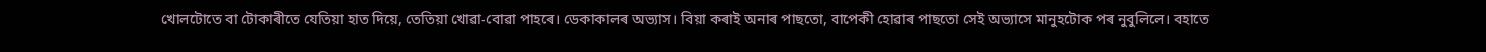খোলটোতে বা টোকাৰীতে যেতিয়া হাত দিয়ে, তেতিয়া খোৱা-বোৱা পাহৰে। ডেকাকালৰ অভ্যাস। বিয়া কৰাই অনাৰ পাছতো, বাপেকী হোৱাৰ পাছতো সেই অভ্যাসে মানুহটোক পৰ নুবুলিলে। বহাতে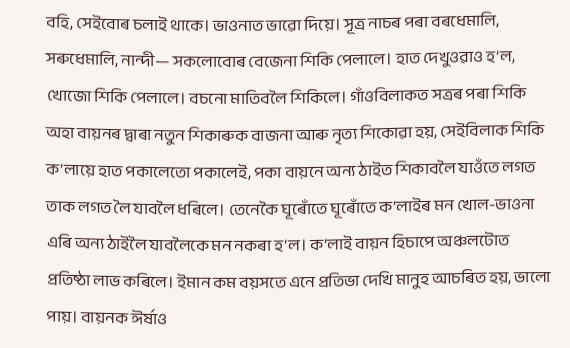বহি, সেইবোৰ চলাই থাকে। ভাওনাত ভাৱো দিয়ে। সূত্ৰ নাচৰ পৰা বৰধেমালি, সৰুধেমালি, নান্দী— সকলোবোৰ বেজেনা শিকি পেলালে। হাত দেখুওৱাও হ’ল, খোজো শিকি পেলালে। বচনো মাতিবলৈ শিকিলে। গাঁওবিলাকত সত্ৰৰ পৰা শিকি অহা বায়নৰ দ্বাৰা নতুন শিকাৰুক বাজনা আৰু নৃত্য শিকোৱা হয়, সেইবিলাক শিকি ক’লায়ে হাত পকালেতো পকালেই, পকা বায়নে অন্য ঠাইত শিকাবলৈ যাওঁতে লগত তাক লগত লৈ যাবলৈ ধৰিলে। তেনেকৈ ঘূৰোঁতে ঘূৰোঁতে ক’লাইৰ মন খোল-ভাওনা এৰি অন্য ঠাইলৈ যাবলৈকে মন নকৰা হ’ল। ক’লাই বায়ন হিচাপে অঞ্চলটোত প্ৰতিষ্ঠা লাভ কৰিলে। ইমান কম বয়সতে এনে প্ৰতিভা দেখি মানুহ আচৰিত হয়, ভালো পায়। বায়নক ঈৰ্ষাও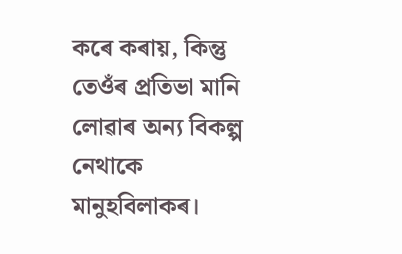কৰে কৰায়, কিন্তু তেওঁৰ প্ৰতিভা মানি লোৱাৰ অন্য বিকল্প নেথাকে মানুহবিলাকৰ।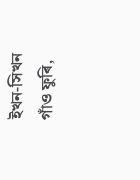ইখন-সিখন গাঁও ফুৰি,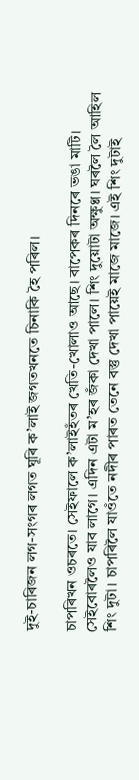দুই-চাৰিজন লগ-সংগৰ লগত ঘূৰি ক’লাই জগতখনতে চিনাকি হৈ পৰিল।

চাপৰিখন ওচৰতে। সেইফালে ক’লাইহঁতৰ খেতি-খোলাও আছে। বাপেকৰ দিনৰে ভঙা মাটি। সেইবোৰলৈও যাব লাগে। এদিন এটা ম’হৰ জঁকা দেখা পালে। শিং দুয়োটা অক্ষুণ্ণ। ঘৰলৈ লৈ আহিল শিং দুটা। চাপৰিলৈ যাওঁতে নদীৰ পাৰত তেনে বস্তু দেখা পায়েই মাজে মাজে। এই শিং দুটাই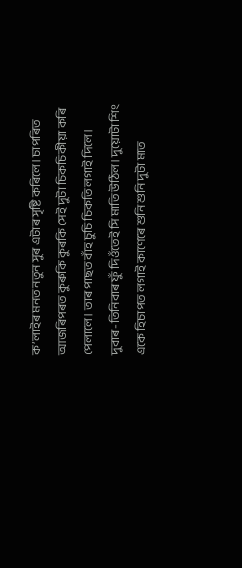ক’লাইৰ মনত নতুন সুৰ এটাৰ সৃষ্টি কৰিলে। চাপৰিত আজৰিপৰত কুৰুকি কুৰকি সেই দুটা চিকচিকীয়া কৰি পেলালে। তাৰ পাছত বাঁহ চুচি চিকতি লগাই দিলে। দুবাৰ-তিনিবাৰ ফুঁ দিওঁতেই সি মাতি উঠিল। দুয়োটা শিং একে হিচাপত লগাই কাণেৰে শুনি শুনি দুটা মাত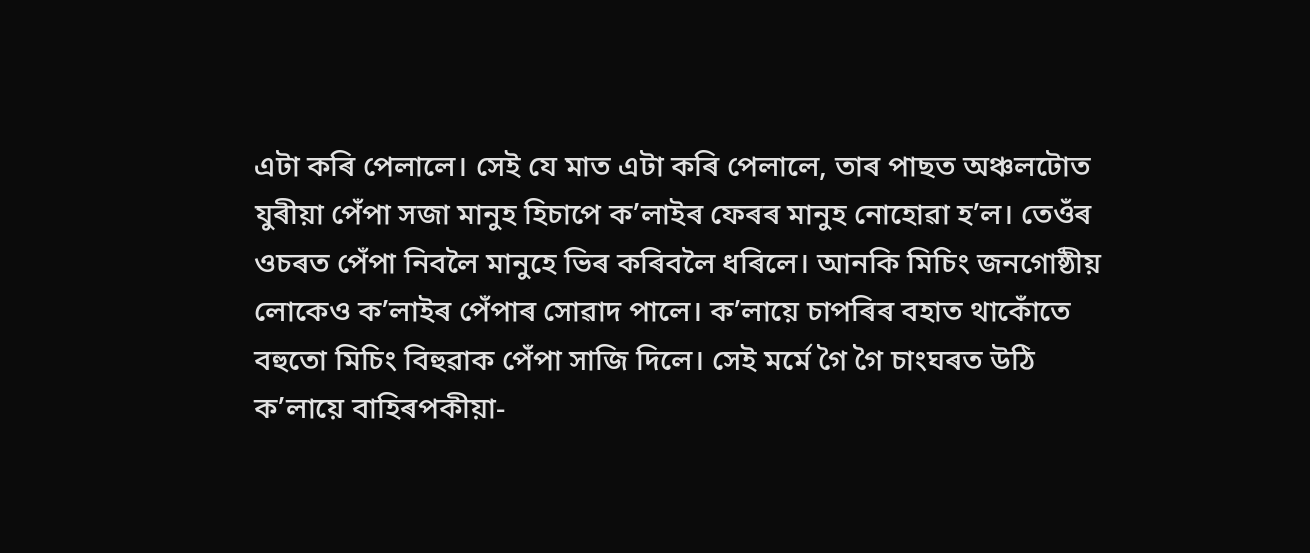এটা কৰি পেলালে। সেই যে মাত এটা কৰি পেলালে, তাৰ পাছত অঞ্চলটোত যুৰীয়া পেঁপা সজা মানুহ হিচাপে ক’লাইৰ ফেৰৰ মানুহ নোহোৱা হ’ল। তেওঁৰ ওচৰত পেঁপা নিবলৈ মানুহে ভিৰ কৰিবলৈ ধৰিলে। আনকি মিচিং জনগোষ্ঠীয় লোকেও ক’লাইৰ পেঁপাৰ সোৱাদ পালে। ক’লায়ে চাপৰিৰ বহাত থাকোঁতে বহুতো মিচিং বিহুৱাক পেঁপা সাজি দিলে। সেই মৰ্মে গৈ গৈ চাংঘৰত উঠি ক’লায়ে বাহিৰপকীয়া-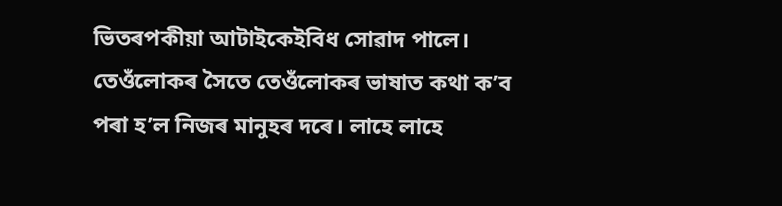ভিতৰপকীয়া আটাইকেইবিধ সোৱাদ পালে। তেওঁলোকৰ সৈতে তেওঁলোকৰ ভাষাত কথা ক’ব পৰা হ’ল নিজৰ মানুহৰ দৰে। লাহে লাহে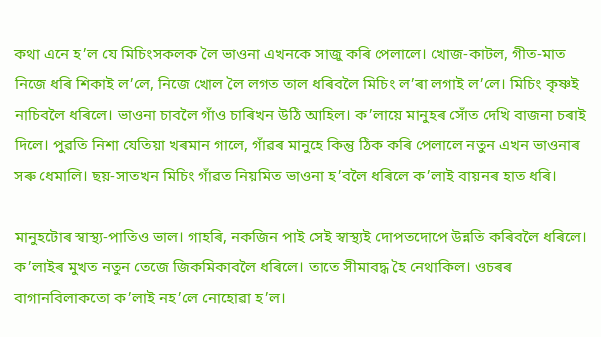কথা এনে হ’ল যে মিচিংসকলক লৈ ভাওনা এখনকে সাজু কৰি পেলালে। খোজ-কাটল, গীত-মাত নিজে ধৰি শিকাই ল’লে, নিজে খোল লৈ লগত তাল ধৰিবলৈ মিচিং ল’ৰা লগাই ল’লে। মিচিং কৃষ্ণই নাচিবলৈ ধৰিলে। ভাওনা চাবলৈ গাঁও চাৰিখন উঠি আহিল। ক’লায়ে মানুহৰ সোঁত দেখি বাজনা চৰাই দিলে। পুৱতি নিশা যেতিয়া খৰমান গালে, গাঁৱৰ মানুহে কিন্তু ঠিক কৰি পেলালে নতুন এখন ভাওনাৰ সৰু ধেমালি। ছয়-সাতখন মিচিং গাঁৱত নিয়মিত ভাওনা হ’বলৈ ধৰিলে ক’লাই বায়নৰ হাত ধৰি।

মানুহটোৰ স্বাস্থ্য-পাতিও ভাল। গাহৰি, নকজিন পাই সেই স্বাস্থ্যই দোপতদোপে উন্নতি কৰিবলৈ ধৰিলে। ক’লাইৰ মুখত নতুন তেজে জিকমিকাবলৈ ধৰিলে। তাতে সীমাবদ্ধ হৈ নেথাকিল। ওচৰৰ বাগানবিলাকতো ক’লাই নহ’লে নোহোৱা হ’ল।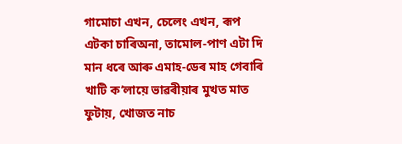গামোচা এখন, চেলেং এখন, ৰূপ এটকা চাৰিঅনা, তামোল-পাণ এটা দি মান ধৰে আৰু এমাহ-ডেৰ মাহ গেবাৰি খাটি ক’লায়ে ভাৱৰীয়াৰ মুখত মাত ফুটায়, খোজত নাচ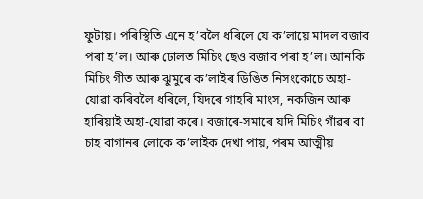ফুটায়। পৰিস্থিতি এনে হ’বলৈ ধৰিলে যে ক’লায়ে মাদল বজাব পৰা হ’ল। আৰু ঢোলত মিচিং ছেও বজাব পৰা হ’ল। আনকি মিচিং গীত আৰু ঝুমুৰে ক’লাইৰ ডিঙিত নিসংকোচে অহা-যোৱা কৰিবলৈ ধৰিলে, যিদৰে গাহৰি মাংস, নকজিন আৰু হাৰিয়াই অহা-যোৱা কৰে। বজাৰে-সমাৰে যদি মিচিং গাঁৱৰ বা চাহ বাগানৰ লোকে ক’লাইক দেখা পায়, পৰম আত্মীয়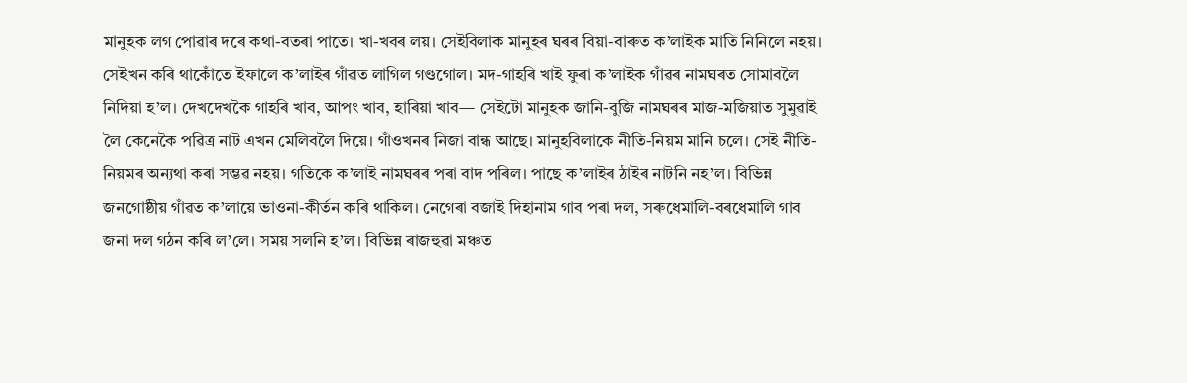মানুহক লগ পোৱাৰ দৰে কথা-বতৰা পাতে। খা-খবৰ লয়। সেইবিলাক মানুহৰ ঘৰৰ বিয়া-বাৰুত ক’লাইক মাতি নিনিলে নহয়। সেইখন কৰি থাকোঁতে ইফালে ক’লাইৰ গাঁৱত লাগিল গণ্ডগোল। মদ-গাহৰি খাই ফুৰা ক’লাইক গাঁৱৰ নামঘৰত সোমাবলৈ নিদিয়া হ’ল। দেখদেখকৈ গাহৰি খাব, আপং খাব, হাৰিয়া খাব— সেইটো মানুহক জানি-বুজি নামঘৰৰ মাজ-মজিয়াত সুমুৱাই লৈ কেনেকৈ পৱিত্ৰ নাট এখন মেলিবলৈ দিয়ে। গাঁওখনৰ নিজা বান্ধ আছে। মানুহবিলাকে নীতি-নিয়ম মানি চলে। সেই নীতি-নিয়মৰ অন্যথা কৰা সম্ভৱ নহয়। গতিকে ক’লাই নামঘৰৰ পৰা বাদ পৰিল। পাছে ক’লাইৰ ঠাইৰ নাটনি নহ’ল। বিভিন্ন জনগোষ্ঠীয় গাঁৱত ক’লায়ে ভাওনা-কীৰ্তন কৰি থাকিল। নেগেৰা বজাই দিহানাম গাব পৰা দল, সৰুধেমালি-বৰধেমালি গাব জনা দল গঠন কৰি ল’লে। সময় সলনি হ’ল। বিভিন্ন ৰাজহুৱা মঞ্চত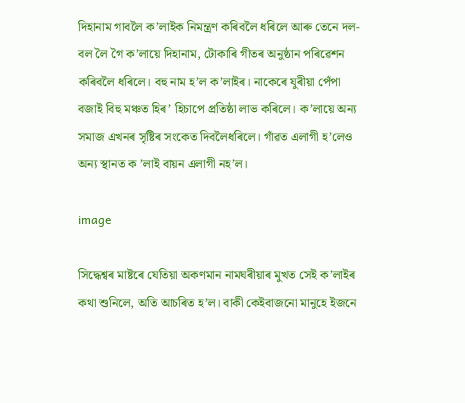দিহানাম গাবলৈ ক’লাইক নিমন্ত্ৰণ কৰিবলৈ ধৰিলে আৰু তেনে দল-বল লৈ গৈ ক’লায়ে দিহানাম, টোকাৰি গীতৰ অনুষ্ঠান পৰিৱেশন কৰিবলৈ ধৰিলে। বহু নাম হ’ল ক’লাইৰ। নাকেৰে যুৰীয়া পেঁপা বজাই বিহু মঞ্চত হিৰ’ হিচাপে প্ৰতিষ্ঠা লাভ কৰিলে। ক’লায়ে অন্য সমাজ এখনৰ সৃষ্টিৰ সংকেত দিবলৈধৰিলে। গাঁৱত এলাগী হ’লেও অন্য স্থানত ক ’লাই বায়ন এলাগী নহ’ল।

image

সিদ্ধেশ্বৰ মাষ্টৰে যেতিয়া অকণমান নামঘৰীয়াৰ মুখত সেই ক’লাইৰ কথা শুনিলে, অতি আচৰিত হ’ল। বাকী কেইবাজনো মানুহে ইজনে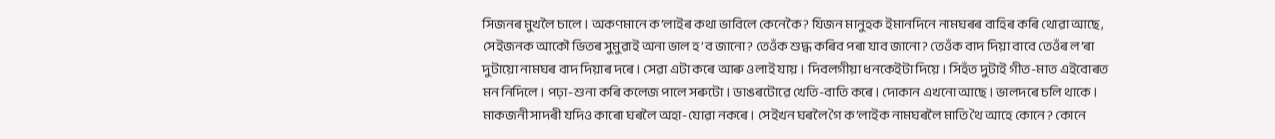সিজনৰ মুখলৈ চালে। অকণমানে ক’লাইৰ কথা ভাবিলে কেনেকৈ? যিজন মানুহক ইমানদিনে নামঘৰৰ বাহিৰ কৰি থোৱা আছে, সেইজনক আকৌ ভিতৰ সুমুৱাই অনা ভাল হ’ব জানো? তেওঁক শুদ্ধ কৰিব পৰা যাব জানো? তেওঁক বাদ দিয়া বাবে তেওঁৰ ল’ৰা দুটায়ো নামঘৰ বাদ দিয়াৰ দৰে। সেৱা এটা কৰে আৰু ওলাই যায়। দিবলগীয়া ধনকেইটা দিয়ে। সিহঁত দুটাই গীত-মাত এইবোৰত মন নিদিলে। পঢ়া-শুনা কৰি কলেজ পালে সৰুটো। ডাঙৰটোৱে খেতি-বাতি কৰে। দোকান এখনো আছে। ভালদৰে চলি থাকে। মাকজনী সাদৰী যদিও কাৰো ঘৰলৈ অহা-যোৱা নকৰে। সেইখন ঘৰলৈ গৈ ক’লাইক নামঘৰলৈ মাতি থৈ আহে কোনে? কোনে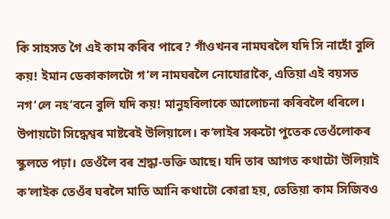কি সাহসত গৈ এই কাম কৰিব পাৰে? গাঁওখনৰ নামঘৰলৈ যদি সি নাহোঁ বুলি কয়! ইমান ডেকাকালটো গ’ল নামঘৰলৈ নোযোৱাকৈ, এতিয়া এই বয়সত নগ’লে নহ’বনে বুলি যদি কয়! মানুহবিলাকে আলোচনা কৰিবলৈ ধৰিলে। উপায়টো সিদ্ধেশ্বৰ মাষ্টৰেই উলিয়ালে। ক’লাইৰ সৰুটো পুতেক তেওঁলোকৰ স্কুলতে পঢ়া। তেওঁলৈ বৰ শ্ৰদ্ধা-ভক্তি আছে। যদি তাৰ আগত কথাটো উলিয়াই ক’লাইক তেওঁৰ ঘৰলৈ মাতি আনি কথাটো কোৱা হয়, তেতিয়া কাম সিজিবও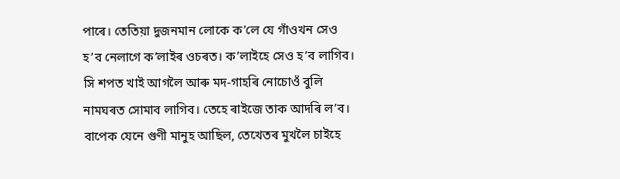পাৰে। তেতিয়া দুজনমান লোকে ক’লে যে গাঁওখন সেও হ’ব নেলাগে ক’লাইৰ ওচৰত। ক’লাইহে সেও হ’ব লাগিব। সি শপত খাই আগলৈ আৰু মদ-গাহৰি নোচোওঁ বুলি নামঘৰত সোমাব লাগিব। তেহে ৰাইজে তাক আদৰি ল’ব। বাপেক যেনে গুণী মানুহ আছিল, তেখেতৰ মুখলৈ চাইহে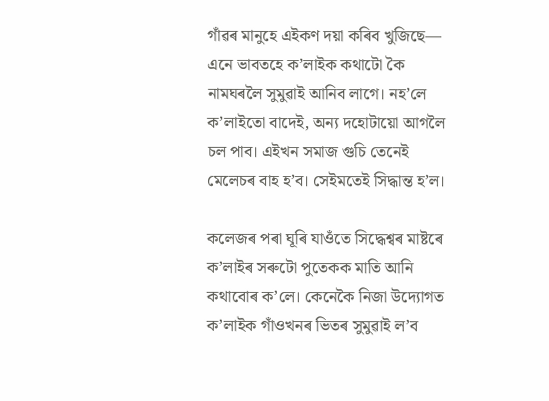গাঁৱৰ মানুহে এইকণ দয়া কৰিব খুজিছে— এনে ভাবতহে ক’লাইক কথাটো কৈ নামঘৰলৈ সুমুৱাই আনিব লাগে। নহ’লে ক’লাইতো বাদেই, অন্য দহোটায়ো আগলৈ চল পাব। এইখন সমাজ গুচি তেনেই মেলেচৰ বাহ হ’ব। সেইমতেই সিদ্ধান্ত হ’ল।

কলেজৰ পৰা ঘূৰি যাওঁতে সিদ্ধেশ্বৰ মাষ্টৰে ক’লাইৰ সৰুটো পুতেকক মাতি আনি কথাবোৰ ক’লে। কেনেকৈ নিজা উদ্যোগত ক’লাইক গাঁওখনৰ ভিতৰ সুমুৱাই ল’ব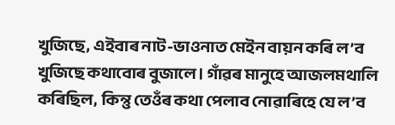খুজিছে, এইবাৰ নাট-ভাওনাত মেইন বায়ন কৰি ল’ব খুজিছে কথাবোৰ বুজালে। গাঁৱৰ মানুহে আজলমথালি কৰিছিল, কিন্তু তেওঁৰ কথা পেলাব নোৱাৰিহে যে ল’ব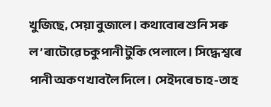খুজিছে, সেয়া বুজালে। কথাবোৰ শুনি সৰু ল’ৰাটোৱে চকুপানী টুকি পেলালে। সিদ্ধেশ্বৰে পানী অকণ খাবলৈ দিলে। সেইদৰে চাহ-তাহ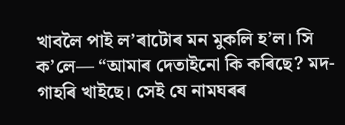খাবলৈ পাই ল’ৰাটোৰ মন মুকলি হ’ল। সি ক’লে— “আমাৰ দেতাইনো কি কৰিছে? মদ-গাহৰি খাইছে। সেই যে নামঘৰৰ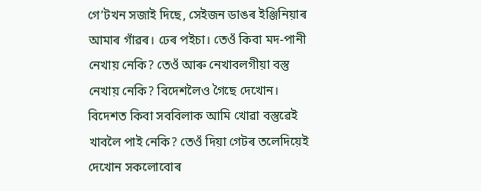গে’টখন সজাই দিছে, সেইজন ডাঙৰ ইঞ্জিনিয়াৰ আমাৰ গাঁৱৰ। ঢেৰ পইচা। তেওঁ কিবা মদ-পানী নেখায় নেকি? তেওঁ আৰু নেখাবলগীয়া বস্তু নেখায় নেকি? বিদেশলৈও গৈছে দেখোন। বিদেশত কিবা সববিলাক আমি খোৱা বস্তুৱেই খাবলৈ পাই নেকি? তেওঁ দিয়া গেটৰ তলেদিয়েই দেখোন সকলোবোৰ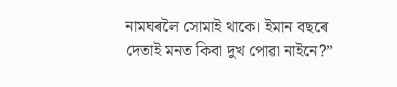নামঘৰলৈ সোমাই থাকে। ইমান বছৰে দেতাই মনত কিবা দুখ পোৱা নাইনে?”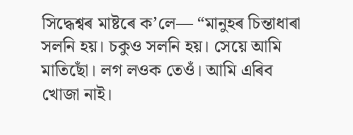সিদ্ধেশ্বৰ মাষ্টৰে ক’লে— “মানুহৰ চিন্তাধাৰা সলনি হয়। চকুও সলনি হয়। সেয়ে আমি মাতিছোঁ। লগ লওক তেওঁ। আমি এৰিব খোজা নাই।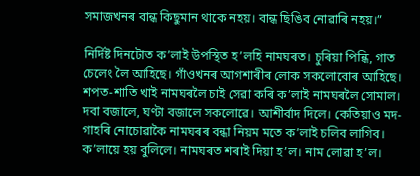সমাজখনৰ বান্ধ কিছুমান থাকে নহয়। বান্ধ ছিঙিব নোৱাৰি নহয়।”

নিৰ্দিষ্ট দিনটোত ক’লাই উপস্থিত হ’লহি নামঘৰত। চুৰিয়া পিন্ধি, গাত চেলেং লৈ আহিছে। গাঁওখনৰ আগশাৰীৰ লোক সকলোবোৰ আহিছে। শপত-শাতি খাই নামঘৰলৈ চাই সেৱা কৰি ক’লাই নামঘৰলৈ সোমাল। দবা বজালে, ঘণ্টা বজালে সকলোৱে। আশীৰ্বাদ দিলে। কেতিয়াও মদ-গাহৰি নোচোৱাকৈ নামঘৰৰ বন্ধা নিয়ম মতে ক’লাই চলিব লাগিব। ক’লায়ে হয় বুলিলে। নামঘৰত শৰাই দিয়া হ’ল। নাম লোৱা হ’ল।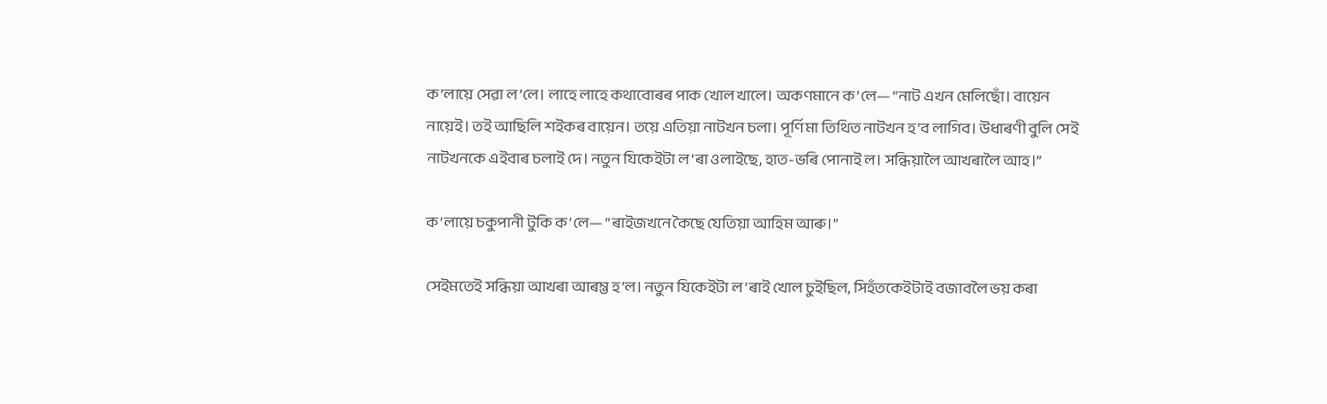ক’লায়ে সেৱা ল’লে। লাহে লাহে কথাবোৰৰ পাক খোল খালে। অকণমানে ক’লে— “নাট এখন মেলিছোঁ। বায়েন নায়েই। তই আছিলি শইকৰ বায়েন। তয়ে এতিয়া নাটখন চলা। পূৰ্ণিমা তিথিত নাটখন হ’ব লাগিব। উধাৰণী বুলি সেই নাটখনকে এইবাৰ চলাই দে। নতুন যিকেইটা ল’ৰা ওলাইছে, হাত-ভৰি পোনাই ল। সন্ধিয়ালৈ আখৰালৈ আহ।”

ক’লায়ে চকুপানী টুকি ক’লে— “ৰাইজখনে কৈছে যেতিয়া আহিম আৰু।”

সেইমতেই সন্ধিয়া আখৰা আৰম্ভ হ’ল। নতুন যিকেইটা ল’ৰাই খোল চুইছিল, সিহঁতকেইটাই বজাবলৈ ভয় কৰা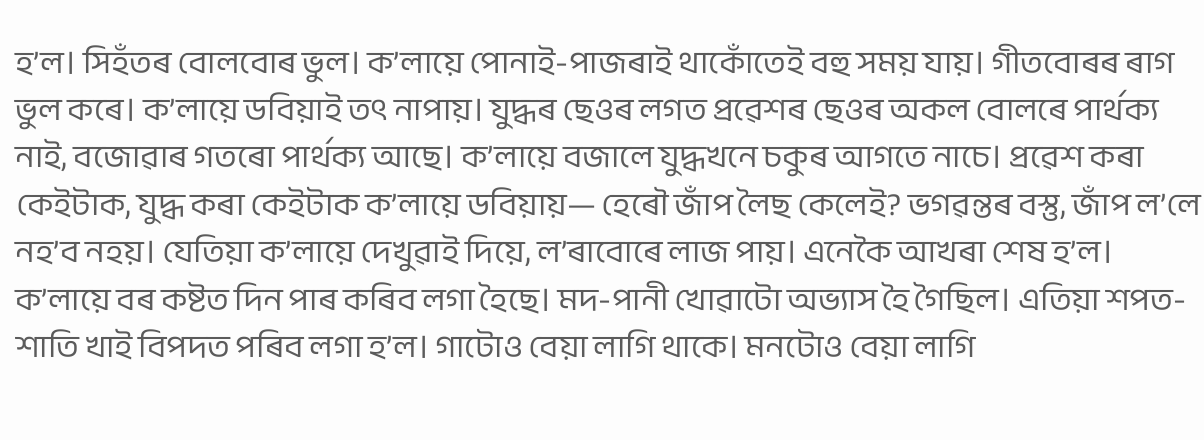হ’ল। সিহঁতৰ বোলবোৰ ভুল। ক’লায়ে পোনাই-পাজৰাই থাকোঁতেই বহু সময় যায়। গীতবোৰৰ ৰাগ ভুল কৰে। ক’লায়ে ডবিয়াই তৎ নাপায়। যুদ্ধৰ ছেওৰ লগত প্ৰৱেশৰ ছেওৰ অকল বোলৰে পাৰ্থক্য নাই, বজোৱাৰ গতৰো পাৰ্থক্য আছে। ক’লায়ে বজালে যুদ্ধখনে চকুৰ আগতে নাচে। প্ৰৱেশ কৰা কেইটাক, যুদ্ধ কৰা কেইটাক ক’লায়ে ডবিয়ায়— হেৰৌ জাঁপ লৈছ কেলেই? ভগৱন্তৰ বস্তু, জাঁপ ল’লে নহ’ব নহয়। যেতিয়া ক’লায়ে দেখুৱাই দিয়ে, ল’ৰাবোৰে লাজ পায়। এনেকৈ আখৰা শেষ হ’ল। ক’লায়ে বৰ কষ্টত দিন পাৰ কৰিব লগা হৈছে। মদ-পানী খোৱাটো অভ্যাস হৈ গৈছিল। এতিয়া শপত-শাতি খাই বিপদত পৰিব লগা হ’ল। গাটোও বেয়া লাগি থাকে। মনটোও বেয়া লাগি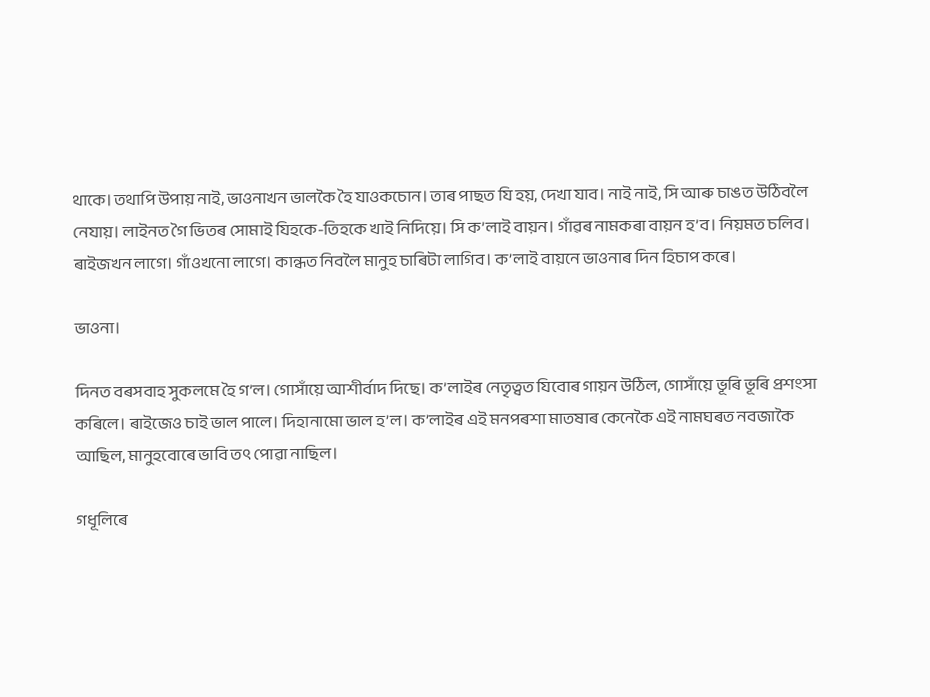থাকে। তথাপি উপায় নাই, ভাওনাখন ভালকৈ হৈ যাওকচোন। তাৰ পাছত যি হয়, দেখা যাব। নাই নাই, সি আৰু চাঙত উঠিবলৈ নেযায়। লাইনত গৈ ভিতৰ সোমাই যিহকে-তিহকে খাই নিদিয়ে। সি ক’লাই বায়ন। গাঁৱৰ নামকৰা বায়ন হ’ব। নিয়মত চলিব। ৰাইজখন লাগে। গাঁওখনো লাগে। কান্ধত নিবলৈ মানুহ চাৰিটা লাগিব। ক’লাই বায়নে ভাওনাৰ দিন হিচাপ কৰে।

ভাওনা।

দিনত বৰসবাহ সুকলমে হৈ গ’ল। গোসাঁয়ে আশীৰ্বাদ দিছে। ক’লাইৰ নেতৃত্বত যিবোৰ গায়ন উঠিল, গোসাঁয়ে ভূৰি ভূৰি প্ৰশংসা কৰিলে। ৰাইজেও চাই ভাল পালে। দিহানামো ভাল হ’ল। ক’লাইৰ এই মনপৰশা মাতষাৰ কেনেকৈ এই নামঘৰত নবজাকৈ আছিল, মানুহবোৰে ভাবি তৎ পোৱা নাছিল।

গধূলিৰে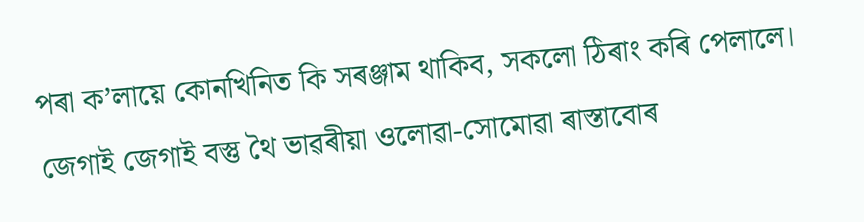পৰা ক’লায়ে কোনখিনিত কি সৰঞ্জাম থাকিব, সকলো ঠিৰাং কৰি পেলালে। জেগাই জেগাই বস্তু থৈ ভাৱৰীয়া ওলোৱা-সোমোৱা ৰাস্তাবোৰ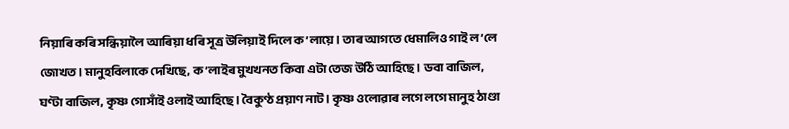নিয়াৰি কৰি সন্ধিয়ালৈ আৰিয়া ধৰি সূত্ৰ উলিয়াই দিলে ক’লায়ে। তাৰ আগতে ধেমালিও গাই ল’লে জোখত। মানুহবিলাকে দেখিছে, ক’লাইৰ মুখখনত কিবা এটা তেজ উঠি আহিছে। ডবা বাজিল, ঘণ্টা বাজিল, কৃষ্ণ গোসাঁই ওলাই আহিছে। বৈকুণ্ঠ প্ৰয়াণ নাট। কৃষ্ণ ওলোৱাৰ লগে লগে মানুহ ঠাণ্ডা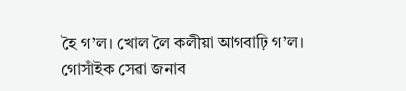হৈ গ’ল। খোল লৈ কলীয়া আগবাঢ়ি গ’ল। গোসাঁইক সেৱা জনাব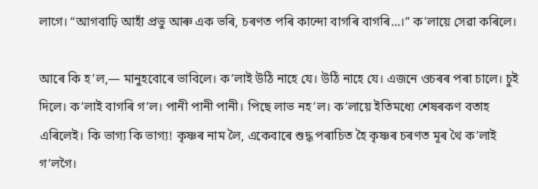লাগে। “আগবাঢ়ি আহাঁ প্ৰভু আৰু এক ভৰি, চৰণত পৰি কান্দো বাগৰি বাগৰি…।” ক’লায়ে সেৱা কৰিলে।

আৰে কি হ’ল,— মানুহবোৰে ভাবিলে। ক’লাই উঠি নাহে যে। উঠি নাহে যে। এজনে ওচৰৰ পৰা চালে। চুই দিলে। ক’লাই বাগৰি গ’ল। পানী পানী পানী। পিছে লাভ নহ’ল। ক’লায়ে ইতিমধ্যে শেষৰকণ বতাহ এৰিলেই। কি ভাগ্য কি ভাগ্য! কৃষ্ণৰ নাম লৈ, একেবাৰে শুদ্ধ পৰাচিত হৈ কৃষ্ণৰ চৰণত মূৰ থৈ ক’লাই গ’লগৈ।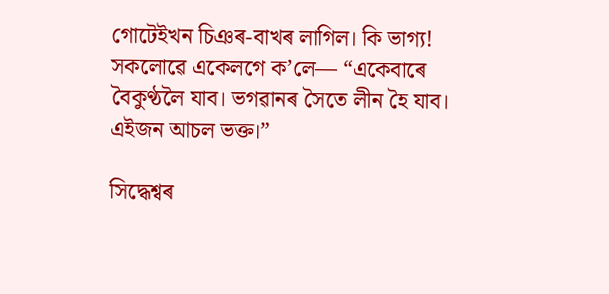গোটেইখন চিঞৰ-বাখৰ লাগিল। কি ভাগ্য! সকলোৱে একেলগে ক’লে— “একেবাৰে বৈকুণ্ঠলৈ যাব। ভগৱানৰ সৈতে লীন হৈ যাব। এইজন আচল ভক্ত।”

সিদ্ধেশ্বৰ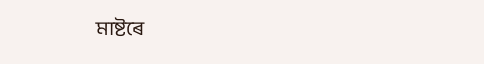মাষ্টৰে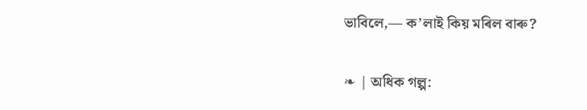ভাবিলে,— ক’লাই কিয় মৰিল বাৰু?

❧ | অধিক গল্প: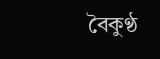বৈকুণ্ঠ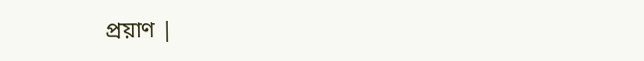প্ৰয়াণ |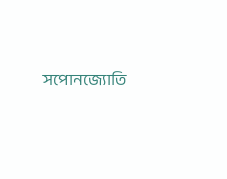সপোনজ্যোতি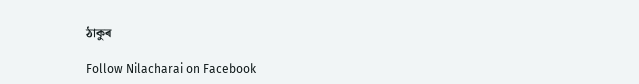ঠাকুৰ

Follow Nilacharai on Facebook